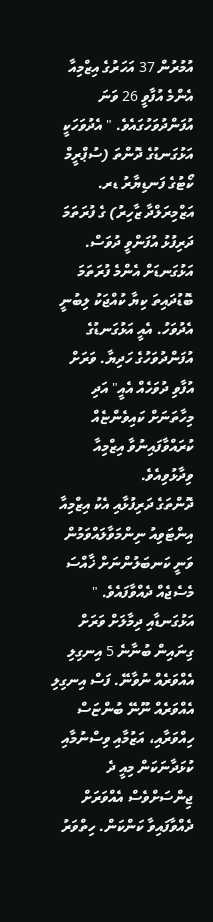އުމުރުން 37 އަހަރުގެ އިޒްމިއާ އެންމެ އުފާވީ 26 ވަނަ އުފަންދުވަހުގައެވެ. " އެދުވަހަކީ އަޅުގަނޑުގެ ދޮންތަ (ސުޕްރީމް ކޯޓުގެ ފަނޑިޔާރު ޑރ. އަޒްމިރަލްދާ ޒާހިރު) ގެ ފުރަތަމަ ދަރިފުޅު އުފަންވީ ދުވަސް. އަޅުގަނޑަށް އެންމެ ފުރަތަމަ ބޮޑުދައިތަ ކިޔާ ކުއްޖަކު ލިބުނީ އެދުވަހު. އެއީ އަޅުގަނޑުގެ އުފަންދުވަހުގެ ހަދިޔާ. ވަރަށް އުފާވި ދުވަހެއް އެއީ" އަދި މިހާތަނަށް ކައިވެންޏެއް ކުރައްވާފައިނުވާ އިޒްމިއާ ވިދާޅުވިއެވެ.
ދޮންތަގެ ދަރިފުޅާއި އެކު އިޒްމިއާ
އިންޓަވިއު ނިންމަވާލައްވަމުން ވަނީ ކަނބަލުންނަށް ޚާއްސަ މެސެޖެއް ދެއްވާފައެވެ. " އަޅުގަނޑާއި ދިމާލަށް ވަރަށް ގިނައިން ބުނާނެ 5 އިނގިލި އެއްވަރެއް ނުވާނޭ. ފަސް އިނގިލި އެއްވަރެއް ނޫނޭ ބުންޏަސް ހިއްވަރާއި، އަޒުމާއި ވިސްނުމާއި ކުޅަދާނަކަން މިއީ ދެ ޖިންސަށްވެސް އެއްވަރަށް ދެއްވާފައިވާ ކަންކަން. ހިތްވަރު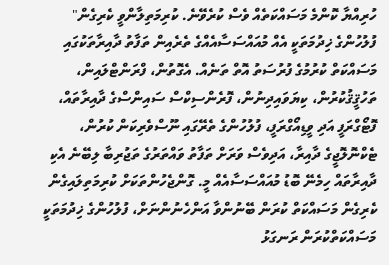ހުރިއްޔާ ކޮންމެ މަސައްކަތެއް ވެސް ކުރެވޭނެ. ކުރިމަތިލާންވީ ކެރިގެން"
ފުލުހުންގެ ޚިދުމަތަކީ އެއް މުއައްސަސާއެއްގެ ތެރެއިން ތަފާތު ދާއިރާތަކުގައި މަސައްކަތް ކުރުމުގެ ފުރުސަތު އޮތް ތަނެއް. އެގޮތުން، ފްރަންޓްލައިން، ތަހުޤީޤުކުރުން، ކިޔަވައިދިނުން، ފޮރެންސިކްސް ސައިންސްގެ ދާއިރާތައް، ފޮޓޯގްރަފީ އަދި ވީޑިއޯގްރަފީ، ފުލުހުންގެ ތެރޭގައި ނޫސްވެރިކަން ކުރުން، ޓެކްނޮލޮޖީގެ ދާއިރާ، އަދިވެސް ވަރަށް ތަފާތު ވައްތަރުގެ ތަޖުރިބާ ލިބޭނެ އެކި ދާއިރާތައް ހިމެނޭ ބޮޑު މުއައްސަސާއެއް މީ. ގޮންޖެހުންތަކަށް ކުރިމަތިލައިގެން ކެރިގެން މަސައްކަތް ކުރަން ބޭނުންވާ އަންހެނުންނަށް، ފުލުހުންގެ ޚިދުމަތަކީ މަސައްކަތްކުރަން ރަނގަޅު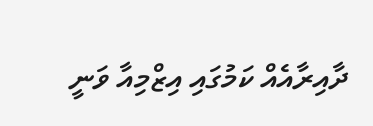ދާއިރާއެއް ކަމުގައި އިޒްމިއާ ވަނީ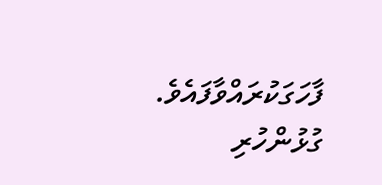ފާހަގަކުރައްވާފައެވެ.
ގުޅުންހުރި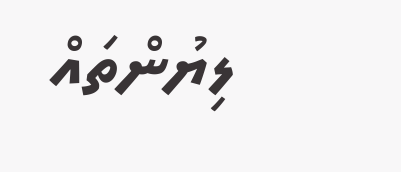ލިޔުންތައް